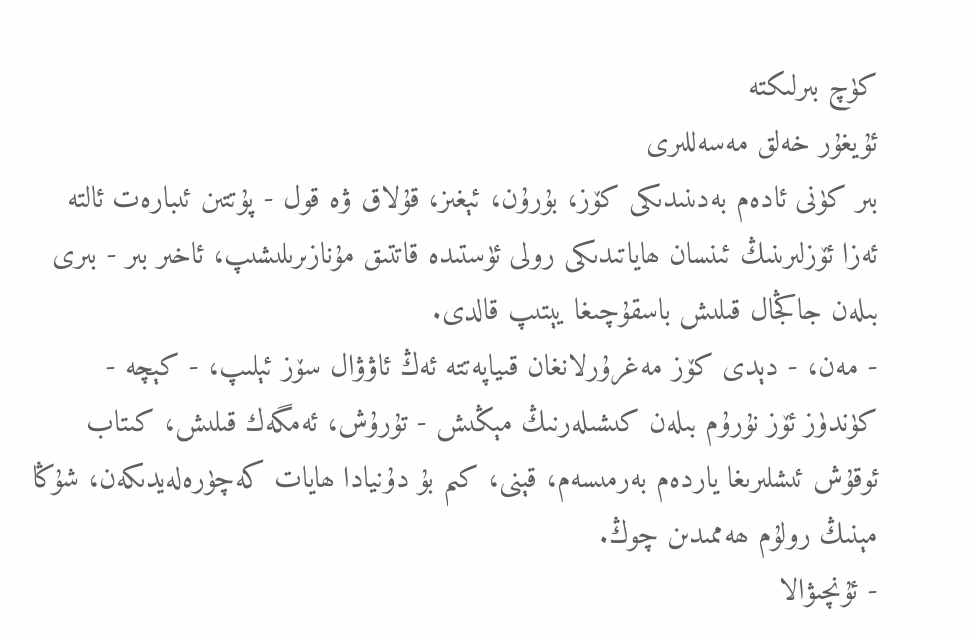كۈچ بىرلىكتە
ئۇيغۇر خەلق مەسەللىرى
بىر كۈنى ئادەم بەدىنىدىكى كۆز، بۇرۇن، ئېغىز، قۇلاق ۋە قول - پۇتتىن ئىبارەت ئالتە ئەزا ئۆزلىرىنىڭ ئىنسان ھاياتىدىكى رولى ئۈستىدە قاتتىق مۇنازىرىلىشىپ، ئاخىر بىر - بىرى بىلەن جاڭجال قىلىش باسقۇچىغا يېتىپ قالدى.
- مەن، - دېدى كۆز مەغرۇرلانغان قىياپەتتە ئەڭ ئاۋۋال سۆز ئېلىپ، - كېچە - كۈندۈز ئۆز نۇرۇم بىلەن كىشىلەرنىڭ مېڭىش - تۇرۇش، ئەمگەك قىلىش، كىتاب ئوقۇش ئىشلىرىغا ياردەم بەرمىسەم، قېنى، كىم بۇ دۇنيادا ھايات كەچۈرەلەيدىكەن، شۇڭا مېنىڭ رولۇم ھەممىدىن چوڭ.
- ئۇنچىۋالا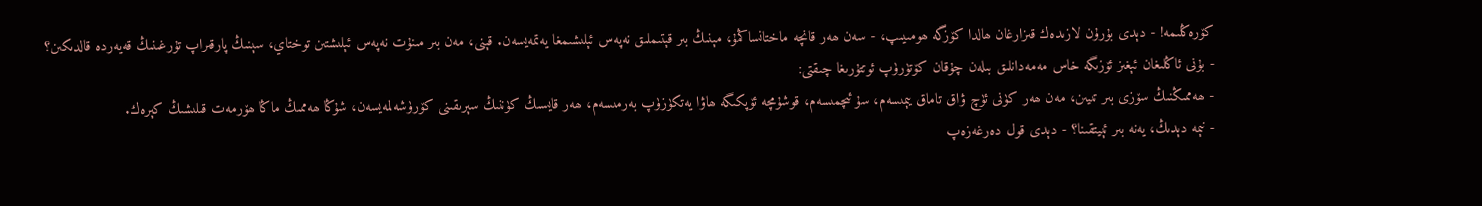كۆرەڭلىمە! - دېدى بۇرۇن لازىدەك قىزارغان ھالدا كۆزگە ھومىيىپ، - سەن ھەر قانچە ماختانساڭمۇ، مېنىڭ بىر قېتىملىق نەپەس ئېلىشىمغا يەتمەيسەن. قېنى، مەن بىر مىنۇت نەپەس ئېلىشتىن توختاي، سېنىڭ پارقىراپ تۇرغىنىڭ قەيەردە قالدىكىن؟
- بۇنى ئاڭلىغان ئېغىز ئۆزىگە خاس مەمەدانلىق بىلەن چۇقان كۆتۈرۈپ ئوتتۇرىغا چىقتى:
- ھەممىڭنىڭ سۆزى بىر تىيىن، مەن ھەر كۈنى ئۈچ ۋاق تاماق يېمىسەم، سۇ ئىچمىسەم، قوشۇمچە ئۆپكىگە ھاۋا يەتكۈزۈپ بەرمىسەم، ھەر قايسىڭ كۈننىڭ سېرىقىنى كۆرۈشەلمەيسەن، شۇڭا ھەممىڭ ماڭا ھۆرمەت قىلىشىڭ كېرەك.
- نېمە دېدىڭ، يەنە بىر ئېيتقىنا؟ - دېدى قول دەرغەزەپ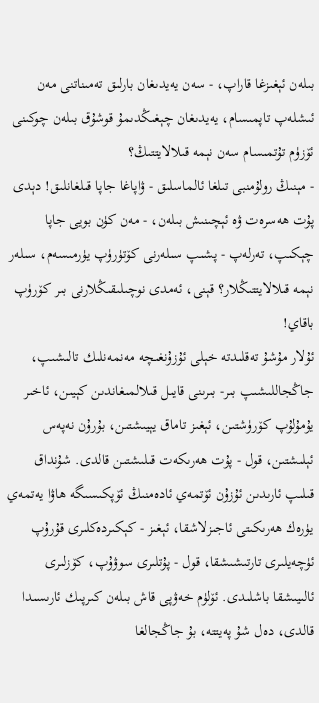بىلەن ئېغىزغا قاراپ، - سەن يەيدىغان بارلىق تەمىناتنى مەن ئىشلەپ تاپمىسام، يەيدىغان چېغىڭدىمۇ قوشۇق بىلەن چوكىنى ئۆزۈم تۇتمىسام سەن نېمە قىلالايتتىڭ؟
- مېنىڭ رولۇمنبى تىلغا ئالماسلىق - ۋاپاغا جاپا قىلغانلىق! دېدى پۇت ھەسرەت ۋە ئېچىنىش بىلەن، - مەن كۈن بويى جاپا چېكىپ، تەرلەپ - پشىپ سىلەرنى كۆتۈرۈپ يۈرمىسەم، سىلەر نېمە قىلالايتتىڭلار؟ قېنى، ئەمدى نوچىلىقىڭلارنى بىر كۆرۈپ باقاي!
ئۇلار مۇشۇ تەقلىدتە خېلى ئۇزۇنغىچە مەنمەنلىك تالىشىپ، جاڭجاللىشىپ بىر- بىرىنى قايىل قىلالمىغاندىن كېيىن، ئاخىر يۇمۇلۇپ كۆرۈشتىن، ئېغىز تاماق يېيىشتىن، بۇرۇن نەپەس ئېلىشتىن، قول - پۇت ھەرىكەت قىلىشتىن قالدى. شۇنداق قىلىپ ئارىدىن ئۇزۇن ئۆتمەي ئادەمنىڭ ئۆپكىسىگە ھاۋا يەتمەي يۈرەك ھەرىكىتى ئاجىزلاشقا، ئېغىز - كېكىردەكلىرى قۇرۇپ ئۈچەيلىرى تارتىشىشقا، قول - پۇتلىرى سوۋۇپ، كۆزلىرى ئالىيىشقا باشلىدى. ئۆلۈم خەۋپى قاش بىلەن كىرپىك ئارىسىدا قالدى، دەل شۇ پەيتتە، بۇ جاڭجالغا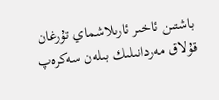باشتىن ئاخىر ئارىلاشماي تۇرغان قۇلاق مەردانىلىك بىلەن سەكرەپ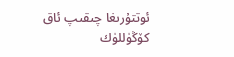ئوتتۇرىغا چىقىپ ئاق كۆڭۈللۈك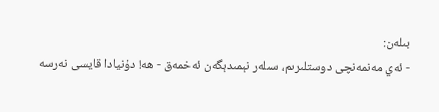بىلەن:
- ئەي مەنمەنچى دوستلىرىم، سىلەر نېمىدېگەن ئەخمەق - ھە! دۇنيادا قايسى نەرسە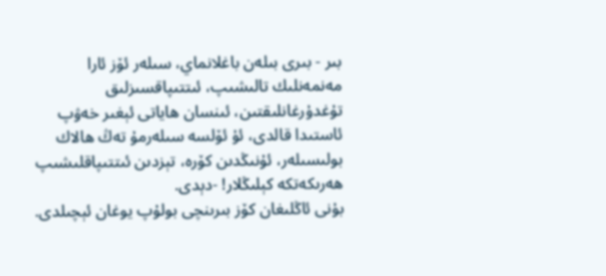بىر - بىرى بىلەن باغلانماي، سىلەر ئۆز ئارا مەنمەنلىك تالىشىپ، ئىتتىپاقسىزلىق تۇغدۇرغانلىقتىن، ئىنسان ھاياتى ئېغىر خەۋپ ئاستىدا قالدى، ئۇ ئۆلسە سىلەرمۇ تەڭ ھالاك بولىسىلەر، ئۇنىڭدىن كۆرە، تېزدىن ئىتتىپاقلىشىپ ھەرىكەتكە كېلىڭلار! -دېدى.
بۇنى ئاڭلىغان كۆز بىرىنچى بولۇپ يوغان ئېچىلدى.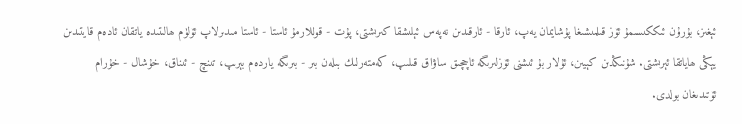ئېغىز، بۇرۇن ئىككىسىمۇ ئۆز قىلمىشىغا پۇشايمان يەپ، ئارقا - ئارقىدىن نەپەس ئېلىشقا كىرىشتى، پۇت - قوللارمۇ ئاستا - ئاستا مىدىرلاپ ئۆلۈم ھالىتىدە ياتقان ئادەم قايتىدىن يېڭى ھاياتقا ئېرىشتى. شۇنىڭدىن كېيىن، ئۇلار بۇ ئىشنى ئۆزلىرىگە ئاچچىق ساۋاق قىلىپ، كەمتەرلىك بىلەن بىر - بىرىگە ياردەم بېرىپ، تىنچ - ئىناق، خۇشال - خۇرام ئۆتىدىغان بولدى.